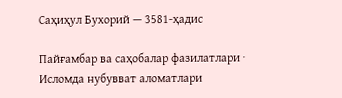Саҳиҳул Бухорий — 3581-ҳадис

Пайғамбар ва саҳобалар фазилатлари · Исломда нубувват аломатлари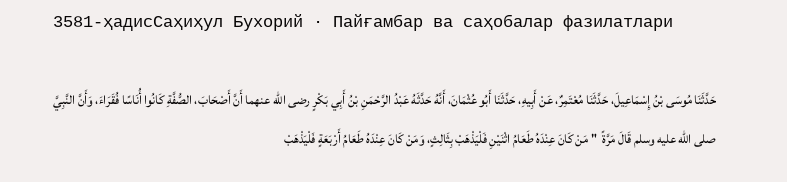3581-ҳадисСаҳиҳул Бухорий · Пайғамбар ва саҳобалар фазилатлари

حَدَّثَنَا مُوسَى بْنُ إِسْمَاعِيلَ، حَدَّثَنَا مُعْتَمِرٌ، عَنْ أَبِيهِ، حَدَّثَنَا أَبُو عُثْمَانَ، أَنَّهُ حَدَّثَهُ عَبْدُ الرَّحْمَنِ بْنُ أَبِي بَكْرٍ رضى الله عنهما أَنَّ أَصْحَابَ، الصُّفَّةِ كَانُوا أُنَاسًا فُقَرَاءَ، وَأَنَّ النَّبِيَّ صلى الله عليه وسلم قَالَ مَرَّةً  " مَنْ كَانَ عِنْدَهُ طَعَامُ اثْنَيْنِ فَلْيَذْهَبْ بِثَالِثٍ، وَمَنْ كَانَ عِنْدَهُ طَعَامُ أَرْبَعَةٍ فَلْيَذْهَبْ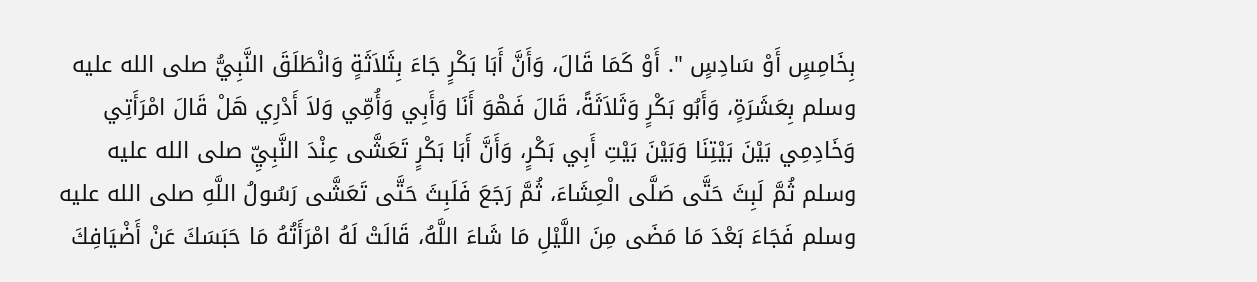بِخَامِسٍ أَوْ سَادِسٍ ". أَوْ كَمَا قَالَ، وَأَنَّ أَبَا بَكْرٍ جَاءَ بِثَلاَثَةٍ وَانْطَلَقَ النَّبِيُّ صلى الله عليه وسلم بِعَشَرَةٍ، وَأَبُو بَكْرٍ وَثَلاَثَةً، قَالَ فَهْوَ أَنَا وَأَبِي وَأُمِّي وَلاَ أَدْرِي هَلْ قَالَ امْرَأَتِي وَخَادِمِي بَيْنَ بَيْتِنَا وَبَيْنَ بَيْتِ أَبِي بَكْرٍ، وَأَنَّ أَبَا بَكْرٍ تَعَشَّى عِنْدَ النَّبِيِّ صلى الله عليه وسلم ثُمَّ لَبِثَ حَتَّى صَلَّى الْعِشَاءَ، ثُمَّ رَجَعَ فَلَبِثَ حَتَّى تَعَشَّى رَسُولُ اللَّهِ صلى الله عليه وسلم فَجَاءَ بَعْدَ مَا مَضَى مِنَ اللَّيْلِ مَا شَاءَ اللَّهُ، قَالَتْ لَهُ امْرَأَتُهُ مَا حَبَسَكَ عَنْ أَضْيَافِكَ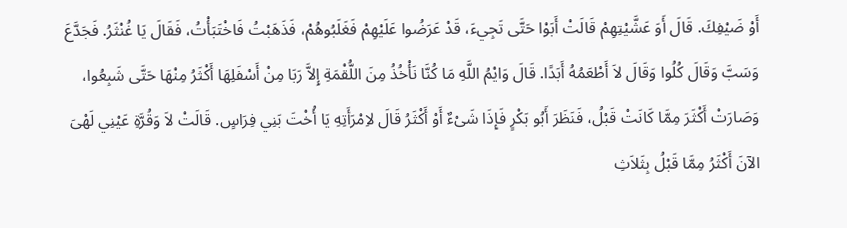أَوْ ضَيْفِكَ. قَالَ أَوَ عَشَّيْتِهِمْ قَالَتْ أَبَوْا حَتَّى تَجِيءَ، قَدْ عَرَضُوا عَلَيْهِمْ فَغَلَبُوهُمْ، فَذَهَبْتُ فَاخْتَبَأْتُ، فَقَالَ يَا غُنْثَرُ. فَجَدَّعَ وَسَبَّ وَقَالَ كُلُوا وَقَالَ لاَ أَطْعَمُهُ أَبَدًا. قَالَ وَايْمُ اللَّهِ مَا كُنَّا نَأْخُذُ مِنَ اللُّقْمَةِ إِلاَّ رَبَا مِنْ أَسْفَلِهَا أَكْثَرُ مِنْهَا حَتَّى شَبِعُوا، وَصَارَتْ أَكْثَرَ مِمَّا كَانَتْ قَبْلُ، فَنَظَرَ أَبُو بَكْرٍ فَإِذَا شَىْءٌ أَوْ أَكْثَرُ قَالَ لاِمْرَأَتِهِ يَا أُخْتَ بَنِي فِرَاسٍ. قَالَتْ لاَ وَقُرَّةِ عَيْنِي لَهْىَ الآنَ أَكْثَرُ مِمَّا قَبْلُ بِثَلاَثِ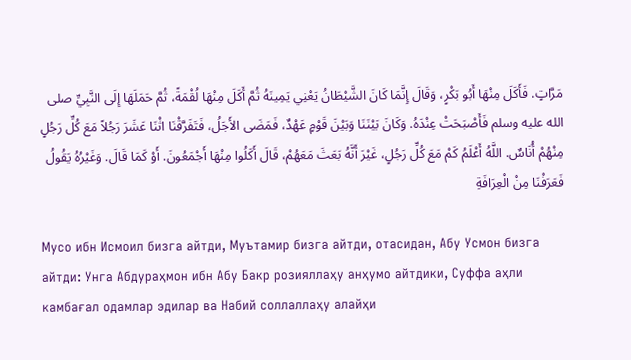مَرَّاتٍ. فَأَكَلَ مِنْهَا أَبُو بَكْرٍ، وَقَالَ إِنَّمَا كَانَ الشَّيْطَانُ يَعْنِي يَمِينَهُ ثُمَّ أَكَلَ مِنْهَا لُقْمَةً، ثُمَّ حَمَلَهَا إِلَى النَّبِيِّ صلى الله عليه وسلم فَأَصْبَحَتْ عِنْدَهُ. وَكَانَ بَيْنَنَا وَبَيْنَ قَوْمٍ عَهْدٌ، فَمَضَى الأَجَلُ، فَتَفَرَّقْنَا اثْنَا عَشَرَ رَجُلاً مَعَ كُلِّ رَجُلٍ مِنْهُمْ أُنَاسٌ. اللَّهُ أَعْلَمُ كَمْ مَعَ كُلِّ رَجُلٍ، غَيْرَ أَنَّهُ بَعَثَ مَعَهُمْ، قَالَ أَكَلُوا مِنْهَا أَجْمَعُونَ. أَوْ كَمَا قَالَ. وَغَيْرُهُ يَقُولُ فَعَرَفْنَا مِنْ الْعِرَافَةِ

Мусо ибн Исмоил бизга айтди, Муътамир бизга айтди, отасидан, Абу Усмон бизга айтди: Унга Абдураҳмон ибн Абу Бакр розияллаҳу анҳумо айтдики, Суффа аҳли камбағал одамлар эдилар ва Набий соллаллаҳу алайҳи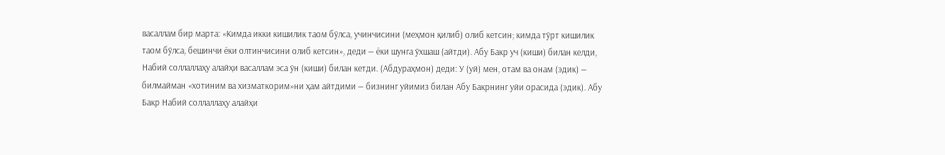васаллам бир марта: «Кимда икки кишилик таом бўлса, учинчисини (меҳмон қилиб) олиб кетсин; кимда тўрт кишилик таом бўлса, бешинчи ёки олтинчисини олиб кетсин», деди — ёки шунга ўхшаш (айтди). Абу Бакр уч (киши) билан келди, Набий соллаллаҳу алайҳи васаллам эса ўн (киши) билан кетди. (Абдураҳмон) деди: У (уй) мен, отам ва онам (эдик) — билмайман «хотиним ва хизматкорим»ни ҳам айтдими — бизнинг уйимиз билан Абу Бакрнинг уйи орасида (эдик). Абу Бакр Набий соллаллаҳу алайҳи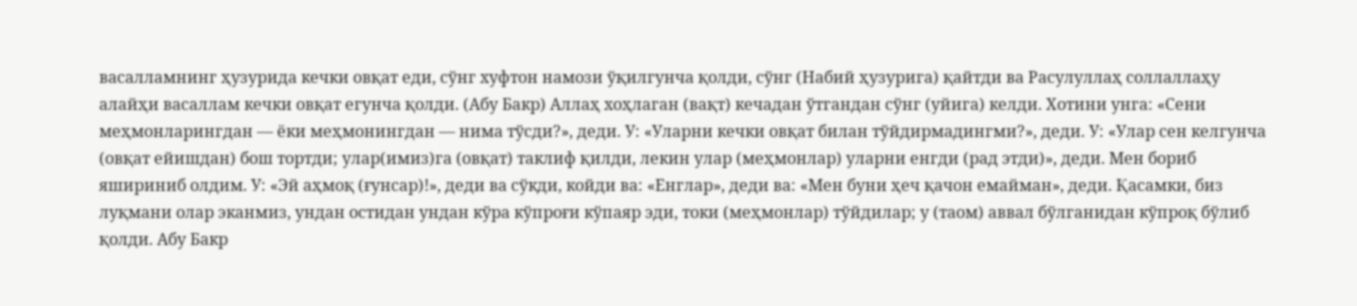васалламнинг ҳузурида кечки овқат еди, сўнг хуфтон намози ўқилгунча қолди, сўнг (Набий ҳузурига) қайтди ва Расулуллаҳ соллаллаҳу алайҳи васаллам кечки овқат егунча қолди. (Абу Бакр) Аллаҳ хоҳлаган (вақт) кечадан ўтгандан сўнг (уйига) келди. Хотини унга: «Сени меҳмонларингдан — ёки меҳмонингдан — нима тўсди?», деди. У: «Уларни кечки овқат билан тўйдирмадингми?», деди. У: «Улар сен келгунча (овқат ейишдан) бош тортди; улар(имиз)га (овқат) таклиф қилди, лекин улар (меҳмонлар) уларни енгди (рад этди)», деди. Мен бориб яшириниб олдим. У: «Эй аҳмоқ (ғунсар)!», деди ва сўкди, койди ва: «Енглар», деди ва: «Мен буни ҳеч қачон емайман», деди. Қасамки, биз луқмани олар эканмиз, ундан остидан ундан кўра кўпроғи кўпаяр эди, токи (меҳмонлар) тўйдилар; у (таом) аввал бўлганидан кўпроқ бўлиб қолди. Абу Бакр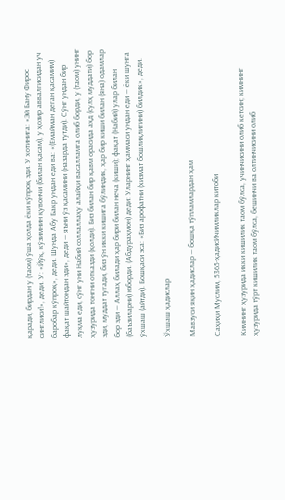қаради, бирдан у (таом) ўша ҳолда ёки кўпроқ эди. У хотинига: «Эй Бану Фирос синглиси!», деди. У: «Йўқ, кўзимнин қувончи (билан қасам), у ҳозир аввалгисидан уч баробар кўпроқ», деди. Шунда Абу Бакр ундан еди ва: «(Емайман деган қасамим) фақат шайтондан эди», деди — яъни ўз қасамини (назарда тутди). Сўнг ундан бир луқма еди, сўнг уни Набий соллаллаҳу алайҳи васалламга олиб борди, у (таом) унинг ҳузурида тонгни отказди (қолди). Биз билан бир қавм орасида аҳд (сулҳ муддати) бор эди, муддат тугади, биз ўн икки кишига бўлиндик, ҳар бир киши билан (яна) одамлар бор эди — Аллаҳ билади ҳар бири билан неча (киши); фақат (Набий) улар билан (баъзиларни) юборди. (Абдураҳмон) деди: Уларнинг ҳаммаси ундан еди — ёки шунга ўхшаш (айтди). Бошқаси эса: «Биз арофатни (хизмат бошлиқлигини) билдик», деди.

Ўхшаш ҳадислар

Мавзуси яқин ҳадислар — бошқа тўпламлардан ҳам

Саҳиҳи Муслим, 5365-ҳадисИчимликлар китоби

Кимнинг ҳузурида икки кишилик таом бўлса, учинчисини олиб кетсин; кимнинг ҳузурида тўрт кишилик таом бўлса, бешинчи ва олтинчисини олиб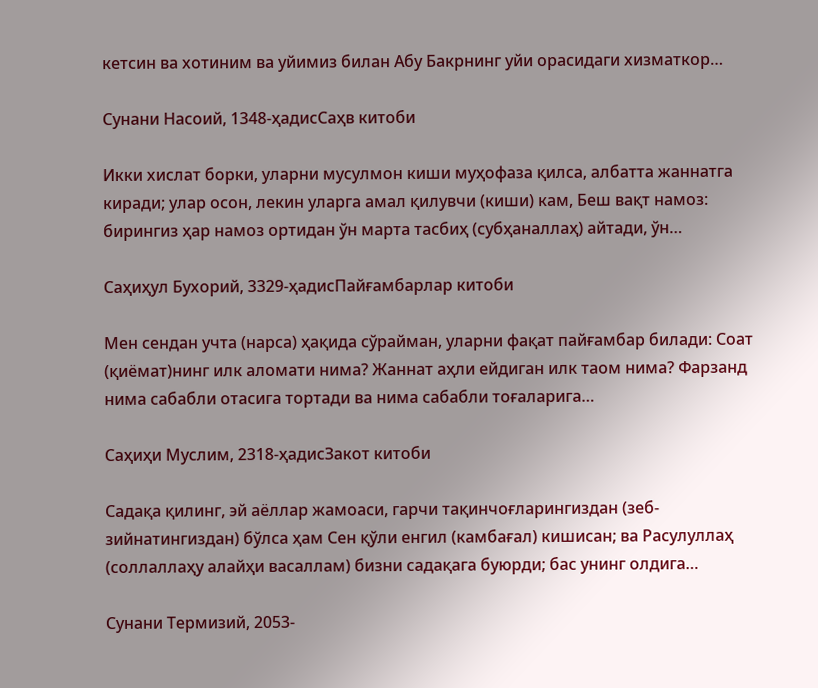кетсин ва хотиним ва уйимиз билан Абу Бакрнинг уйи орасидаги хизматкор…

Сунани Насоий, 1348-ҳадисСаҳв китоби

Икки хислат борки, уларни мусулмон киши муҳофаза қилса, албатта жаннатга киради; улар осон, лекин уларга амал қилувчи (киши) кам, Беш вақт намоз: бирингиз ҳар намоз ортидан ўн марта тасбиҳ (субҳаналлаҳ) айтади, ўн…

Саҳиҳул Бухорий, 3329-ҳадисПайғамбарлар китоби

Мен сендан учта (нарса) ҳақида сўрайман, уларни фақат пайғамбар билади: Соат (қиёмат)нинг илк аломати нима? Жаннат аҳли ейдиган илк таом нима? Фарзанд нима сабабли отасига тортади ва нима сабабли тоғаларига…

Саҳиҳи Муслим, 2318-ҳадисЗакот китоби

Садақа қилинг, эй аёллар жамоаси, гарчи тақинчоғларингиздан (зеб-зийнатингиздан) бўлса ҳам Сен қўли енгил (камбағал) кишисан; ва Расулуллаҳ (соллаллаҳу алайҳи васаллам) бизни садақага буюрди; бас унинг олдига…

Сунани Термизий, 2053-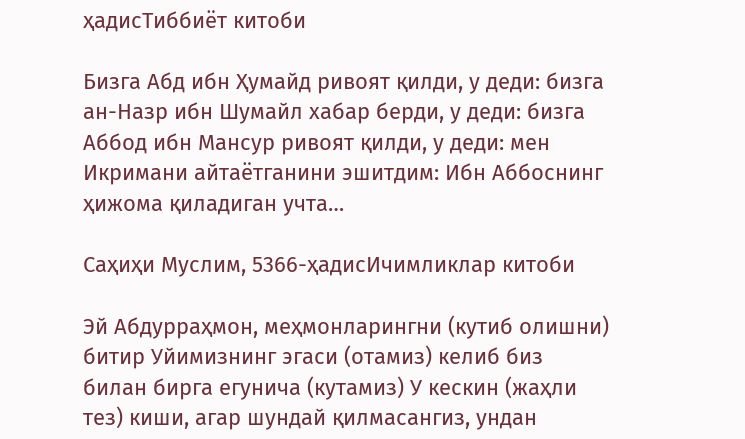ҳадисТиббиёт китоби

Бизга Абд ибн Ҳумайд ривоят қилди, у деди: бизга ан-Назр ибн Шумайл хабар берди, у деди: бизга Аббод ибн Мансур ривоят қилди, у деди: мен Икримани айтаётганини эшитдим: Ибн Аббоснинг ҳижома қиладиган учта…

Саҳиҳи Муслим, 5366-ҳадисИчимликлар китоби

Эй Абдурраҳмон, меҳмонларингни (кутиб олишни) битир Уйимизнинг эгаси (отамиз) келиб биз билан бирга егунича (кутамиз) У кескин (жаҳли тез) киши, агар шундай қилмасангиз, ундан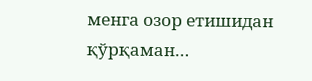менга озор етишидан қўрқаман…